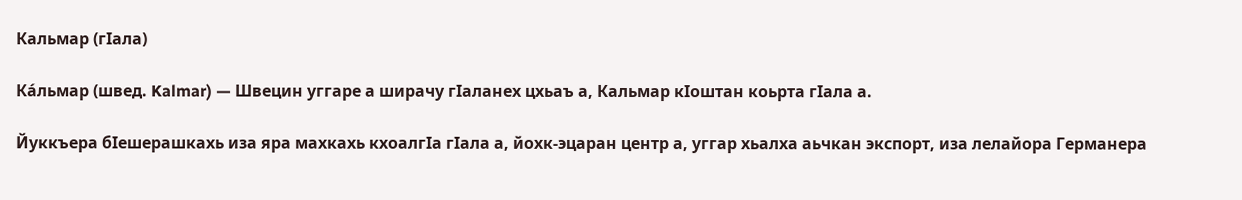Кальмар (гӀала)

Ка́льмар (швед. Kalmar) — Швецин уггаре а ширачу гӀаланех цхьаъ а, Кальмар кӀоштан коьрта гӀала а.

Йуккъера бӀешерашкахь иза яра махкахь кхоалгӀа гӀала а, йохк-эцаран центр а, уггар хьалха аьчкан экспорт, иза лелайора Германера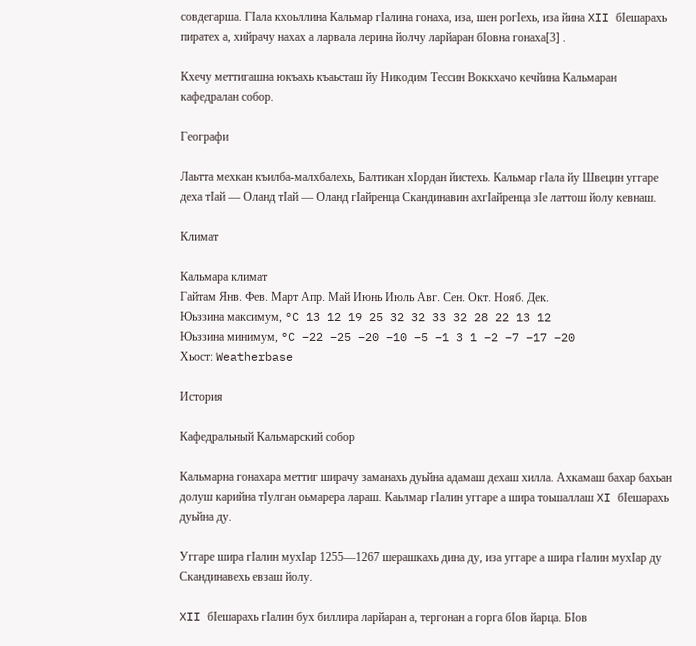совдегарша. ГӀала кхоьллина Кальмар гӀалина гонаха, иза, шен рогӀехь, иза йина XII бӀешарахь пиратех а, хийрачу нахах а ларвала лерина йолчу ларйаран бӀовна гонаха[3] .

Кхечу меттигашна юкъахь къаьсташ йу Никодим Тессин Воккхачо кечйина Кальмаран кафедралан собор.

Географи

Лаьтта мехкан къилба-малхбалехь, Балтикан хӀордан йистехь. Кальмар гӀала йу Швецин уггаре деха тӀай — Оланд тӀай — Оланд гӀайренца Скандинавин ахгӀайренца зӀе латтош йолу кевнаш.

Климат

Кальмара климат
Гайтам Янв. Фев. Март Апр. Май Июнь Июль Авг. Сен. Окт. Нояб. Дек.
Юьззина максимум, °C 13 12 19 25 32 32 33 32 28 22 13 12
Юьззина минимум, °C −22 −25 −20 −10 −5 −1 3 1 −2 −7 −17 −20
Хьост: Weatherbase

История

Кафедральный Кальмарский собор

Кальмарна гонахара меттиг ширачу заманахь дуьйна адамаш дехаш хилла. Ахкамаш бахар бахьан долуш карийна тӀулган оьмарера лараш. Каьлмар гӀалин уггаре а шира тоьшаллаш XI бӀешарахь дуьйна ду.

Уггаре шира гӀалин мухӀар 1255—1267 шерашкахь дина ду, иза уггаре а шира гӀалин мухӀар ду Скандинавехь евзаш йолу.

XII бӀешарахь гӀалин бух биллира ларйаран а, тергонан а горга бӀов йарца. БӀов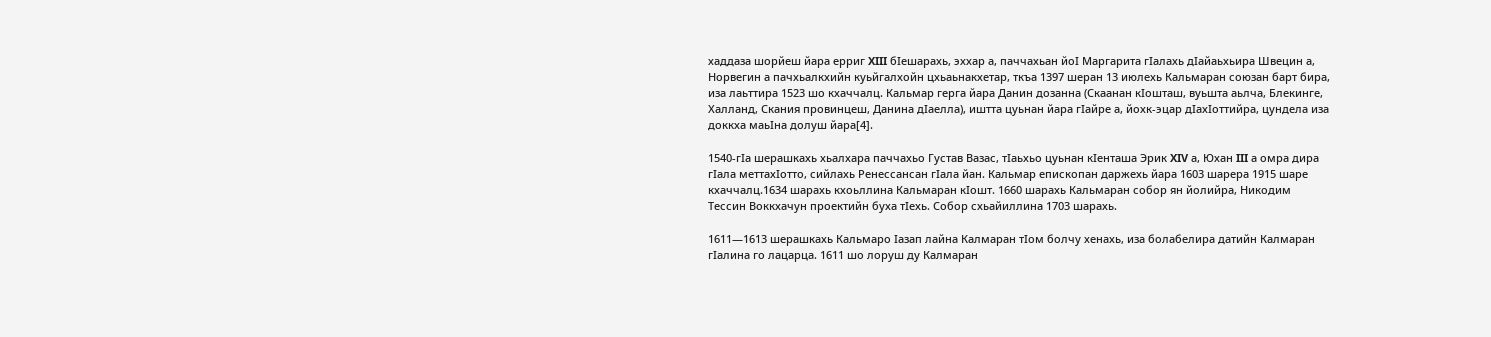хаддаза шорйеш йара ерриг XIII бӀешарахь, эххар а, паччахьан йоӀ Маргарита гӀалахь дӀайаьхьира Швецин а, Норвегин а пачхьалкхийн куьйгалхойн цхьаьнакхетар, ткъа 1397 шеран 13 июлехь Кальмаран союзан барт бира, иза лаьттира 1523 шо кхаччалц. Кальмар герга йара Данин дозанна (Скаанан кӀошташ, вуьшта аьлча, Блекинге, Халланд, Скания провинцеш, Данина дӀаелла), иштта цуьнан йара гӀайре а, йохк-эцар дӀахӀоттийра, цундела иза доккха маьӀна долуш йара[4].

1540-гӀа шерашкахь хьалхара паччахьо Густав Вазас, тӀаьхьо цуьнан кӀенташа Эрик XIV а, Юхан III а омра дира гӀала меттахӀотто, сийлахь Ренессансан гӀала йан. Кальмар епископан даржехь йара 1603 шарера 1915 шаре кхаччалц.1634 шарахь кхоьллина Кальмаран кӀошт. 1660 шарахь Кальмаран собор ян йолийра, Никодим Тессин Воккхачун проектийн буха тӀехь. Собор схьайиллина 1703 шарахь.

1611—1613 шерашкахь Кальмаро Ӏазап лайна Калмаран тӀом болчу хенахь, иза болабелира датийн Калмаран гӀалина го лацарца. 1611 шо лоруш ду Калмаран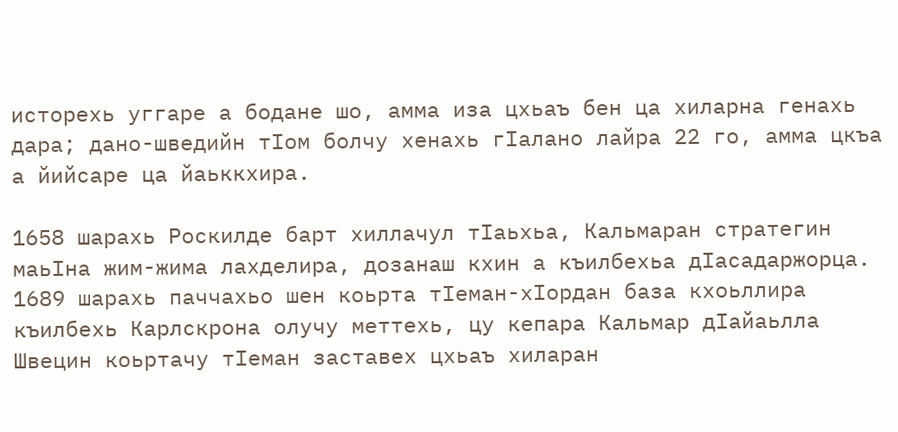исторехь уггаре а бодане шо, амма иза цхьаъ бен ца хиларна генахь дара; дано-шведийн тӀом болчу хенахь гӀалано лайра 22 го, амма цкъа а йийсаре ца йаьккхира.

1658 шарахь Роскилде барт хиллачул тӀаьхьа, Кальмаран стратегин маьӀна жим-жима лахделира, дозанаш кхин а къилбехьа дӀасадаржорца. 1689 шарахь паччахьо шен коьрта тӀеман-хӀордан база кхоьллира къилбехь Карлскрона олучу меттехь, цу кепара Кальмар дӀайаьлла Швецин коьртачу тӀеман заставех цхьаъ хиларан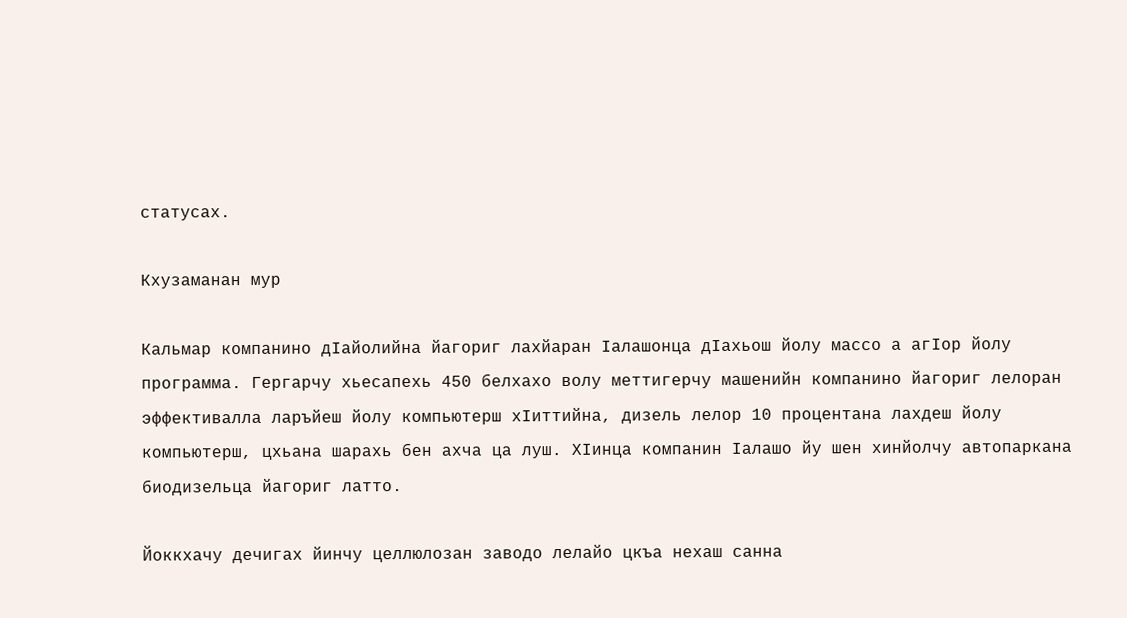статусах.

Кхузаманан мур

Кальмар компанино дӀайолийна йагориг лахйаран Ӏалашонца дӀахьош йолу массо а агӀор йолу программа. Гергарчу хьесапехь 450 белхахо волу меттигерчу машенийн компанино йагориг лелоран эффективалла ларъйеш йолу компьютерш хӀиттийна, дизель лелор 10 процентана лахдеш йолу компьютерш, цхьана шарахь бен ахча ца луш. ХӀинца компанин Ӏалашо йу шен хинйолчу автопаркана биодизельца йагориг латто.

Йоккхачу дечигах йинчу целлюлозан заводо лелайо цкъа нехаш санна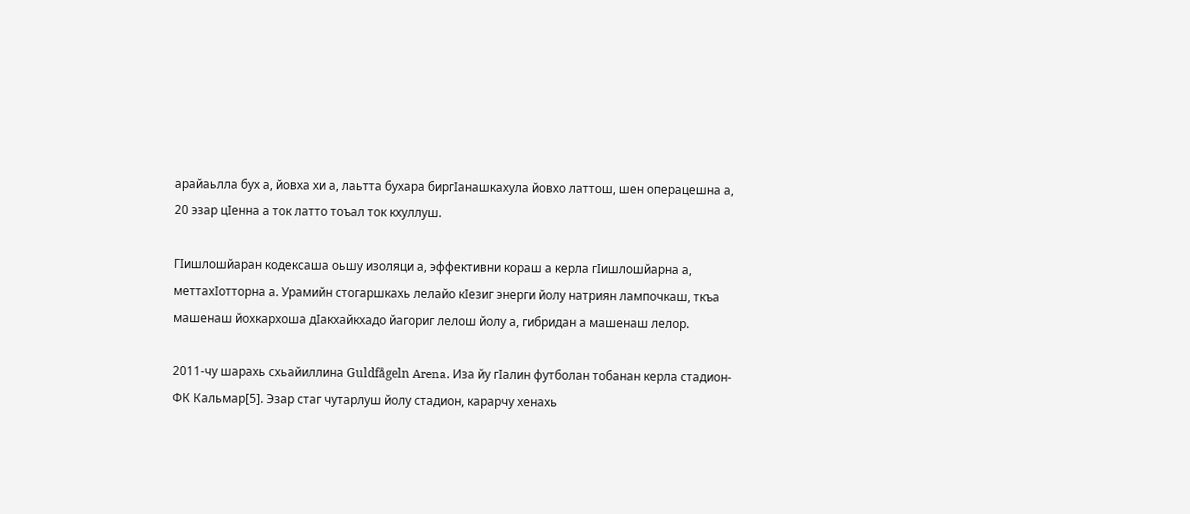арайаьлла бух а, йовха хи а, лаьтта бухара биргӀанашкахула йовхо латтош, шен операцешна а, 20 эзар цӀенна а ток латто тоъал ток кхуллуш.

ГӀишлошйаран кодексаша оьшу изоляци а, эффективни кораш а керла гӀишлошйарна а, меттахӀотторна а. Урамийн стогаршкахь лелайо кӀезиг энерги йолу натриян лампочкаш, ткъа машенаш йохкархоша дӀакхайкхадо йагориг лелош йолу а, гибридан а машенаш лелор.

2011-чу шарахь схьайиллина Guldfågeln Arena. Иза йу гӀалин футболан тобанан керла стадион- ФК Кальмар[5]. Эзар стаг чутарлуш йолу стадион, карарчу хенахь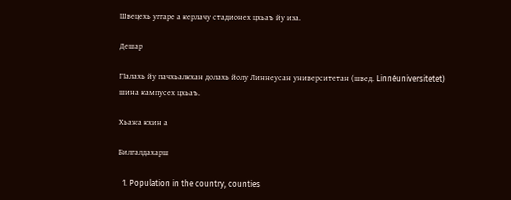Швецехь уггаре а керлачу стадионех цхьаъ йу иза.

Дешар

ГӀалахь йу пачхьалкхан долахь йолу Линнеусан университетан (швед. Linnéuniversitetet) шина кампусех цхьаъ.

Хьажа кхин а

Билгалдахарш

  1. Population in the country, counties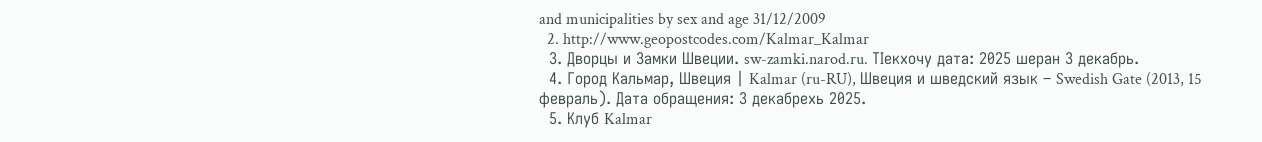and municipalities by sex and age 31/12/2009
  2. http://www.geopostcodes.com/Kalmar_Kalmar
  3. Дворцы и Замки Швеции. sw-zamki.narod.ru. ТӀекхочу дата: 2025 шеран 3 декабрь.
  4. Город Кальмар, Швеция | Kalmar (ru-RU), Швеция и шведский язык – Swedish Gate (2013, 15 февраль). Дата обращения: 3 декабрехь 2025.
  5. Клуб Kalmar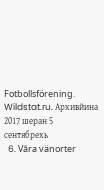Fotbollsförening. Wildstat.ru. Архивйина 2017 шеран 5 сентябрехь
  6. Våra vänorter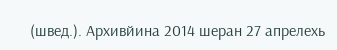(швед.). Архивйина 2014 шеран 27 апрелехь